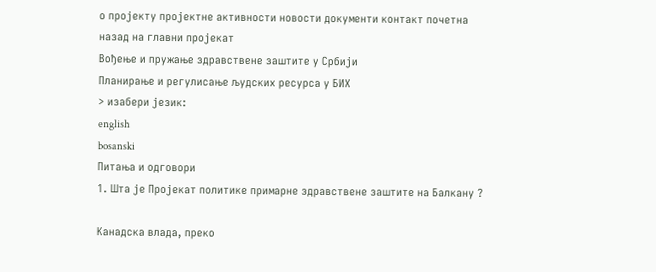о пројекту пројектне активности новости документи контакт почетна
назад на главни пројекат
Вођење и пружање здравствене заштите у Србији
Планирање и регулисање људских ресурса у БИХ
> изабери језик:
english
bosanski
Питања и одговори
1. Шта је Пројекат политике примарне здравствене заштите на Балкану ?

Канадска влада, преко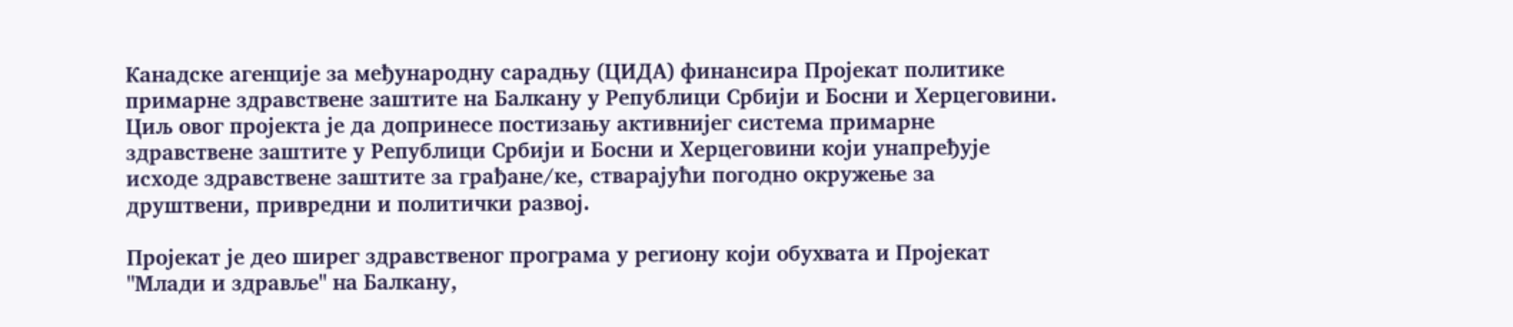Канадске агенције за међународну сарадњу (ЦИДА) финансира Пројекат политике примарне здравствене заштите на Балкану у Републици Србији и Босни и Херцеговини. Циљ овог пројекта је да допринесе постизању активнијег система примарне здравствене заштите у Републици Србији и Босни и Херцеговини који унапређује исходе здравствене заштите за грађане/ке, стварајући погодно окружење за друштвени, привредни и политички развој.

Пројекат је део ширег здравственог програма у региону који обухвата и Пројекат "Млади и здравље" на Балкану,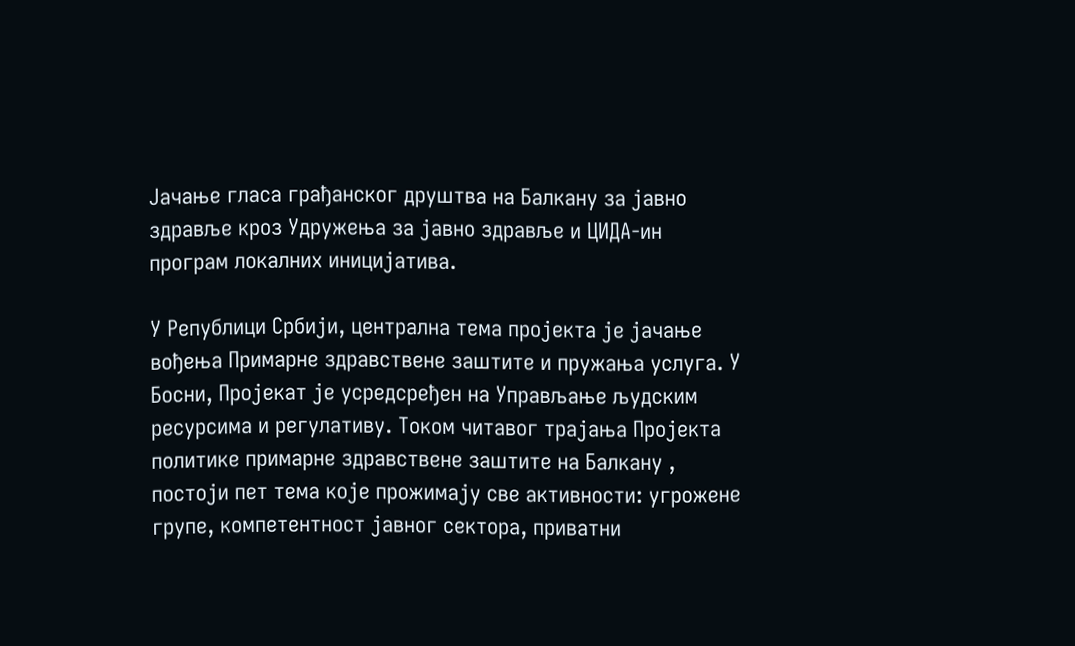Јачање гласа грађанског друштва на Балкану за јавно здравље кроз Удружења за јавно здравље и ЦИДА-ин програм локалних иницијатива.

У Републици Србији, централна тема пројекта је јачање вођења Примарне здравствене заштите и пружања услуга. У Босни, Пројекат је усредсређен на Управљање људским ресурсима и регулативу. Током читавог трајања Пројектa политике примарне здравствене заштите на Балкану , постоји пет тема које прожимају све активности: угрожене групе, компетентност јавног сектора, приватни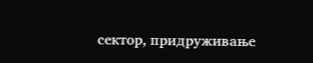сектор, придруживање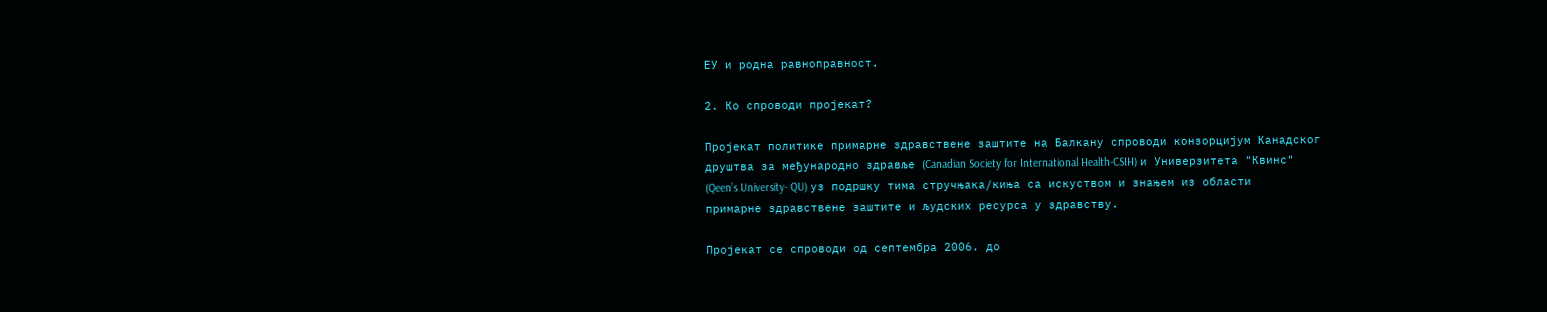ЕУ и родна равноправност.

2. Ко спроводи пројекат?

Пројекат политике примарне здравствене заштите на Балкану спроводи конзорцијум Канадског друштва за међународно здравље (Canadian Society for International Health-CSIH) и Универзитета "Квинс" (Qeen’s University- QU) уз подршку тима стручњака/киња са искуством и знањем из области примарне здравствене заштите и људских ресурса у здравству.

Пројекат се спроводи од септембра 2006. до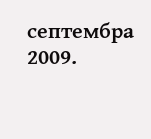септембра 2009.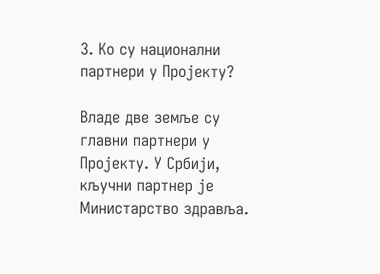3. Ко су национални партнери у Пројекту?

Владе две земље су главни партнери у Пројекту. У Србији, кључни партнер је Министарство здравља.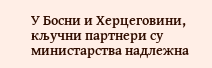У Босни и Херцеговини, кључни партнери су министарства надлежна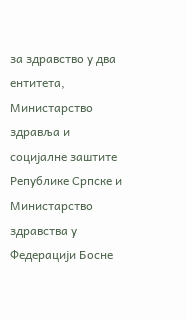за здравство у два ентитета, Министарство здравља и социјалне заштите Републике Српске и Министарство здравства у Федерацији Босне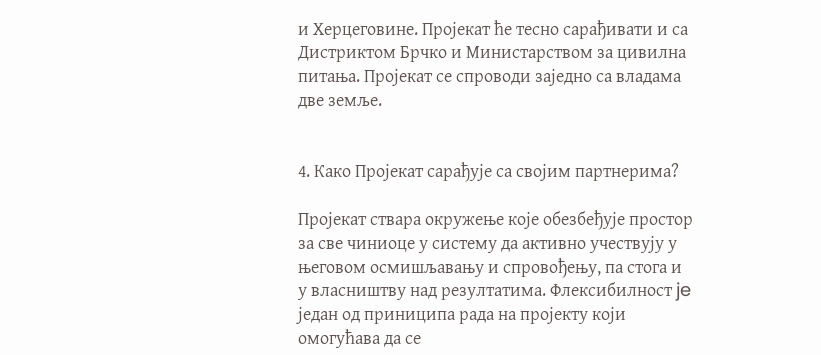и Херцеговине. Пројекат ће тесно сарађивати и са Дистриктом Брчко и Министарством за цивилна питања. Пројекат се спроводи заједно са владама две земље.


4. Како Пројекат сарађује са својим партнерима?

Пројекат ствара окружење које обезбеђује простор за све чиниоце у систему да активно учествују у његовом осмишљавању и спровођењу, па стога и у власништву над резултатима. Флексибилност je један од приниципа рада на пројекту који омогућава да се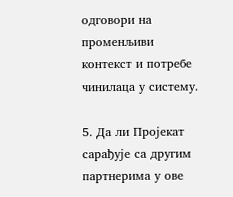одговори на променљиви контекст и потребе чинилаца у систему.

5. Да ли Пројекат сарађује са другим партнерима у ове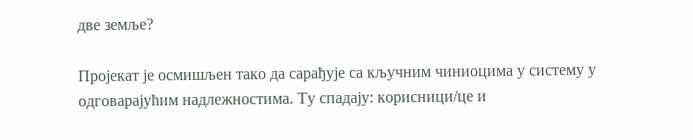две земље?

Пројекат је осмишљен тако да сарађује са кључним чиниоцима у систему у одговарајућим надлежностима. Ту спадају: корисници/це и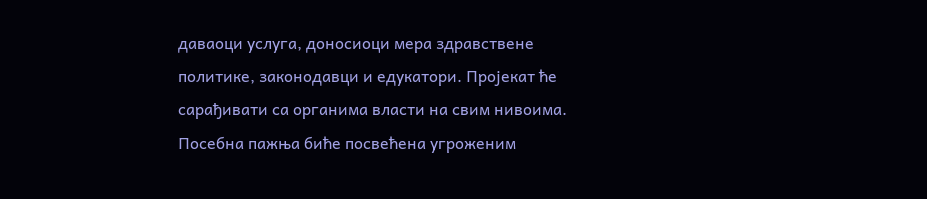даваоци услуга, доносиоци мера здравствене политике, законодавци и едукатори. Пројекат ће сарађивати са органима власти на свим нивоима. Посебна пажња биће посвећена угроженим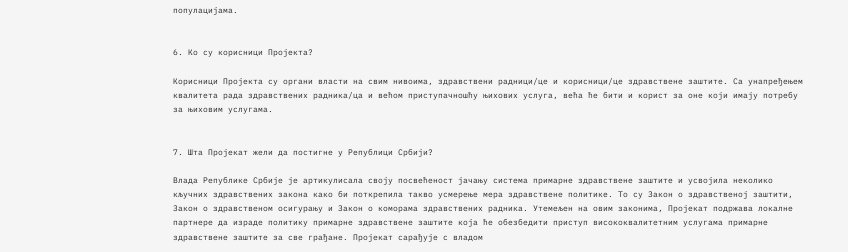популацијама.


6. Ко су корисници Пројекта?

Корисници Пројекта су органи власти на свим нивоима, здравствени радници/це и корисници/це здравствене заштите. Са унапређењем квалитета рада здравствених радника/ца и већом приступачношћу њихових услуга, већа ће бити и корист за оне који имају потребу за њиховим услугама.


7. Шта Пројекат жели да постигне у Републици Србији?

Влада Републике Србије је артикулисала своју посвећеност јачању система примарне здравствене заштите и усвојила неколико кључних здравствених закона како би поткрепила такво усмерење мера здравствене политике. То су Закон о здравственој заштити, Закон о здравственом осигурању и Закон о коморама здравствених радника. Утемељен на овим законима, Пројекат подржава локалне партнере да израде политику примарне здравствене заштите која ће обезбедити приступ висококвалитетним услугама примарне здравствене заштите за све грађане. Пројекат сарађује с владом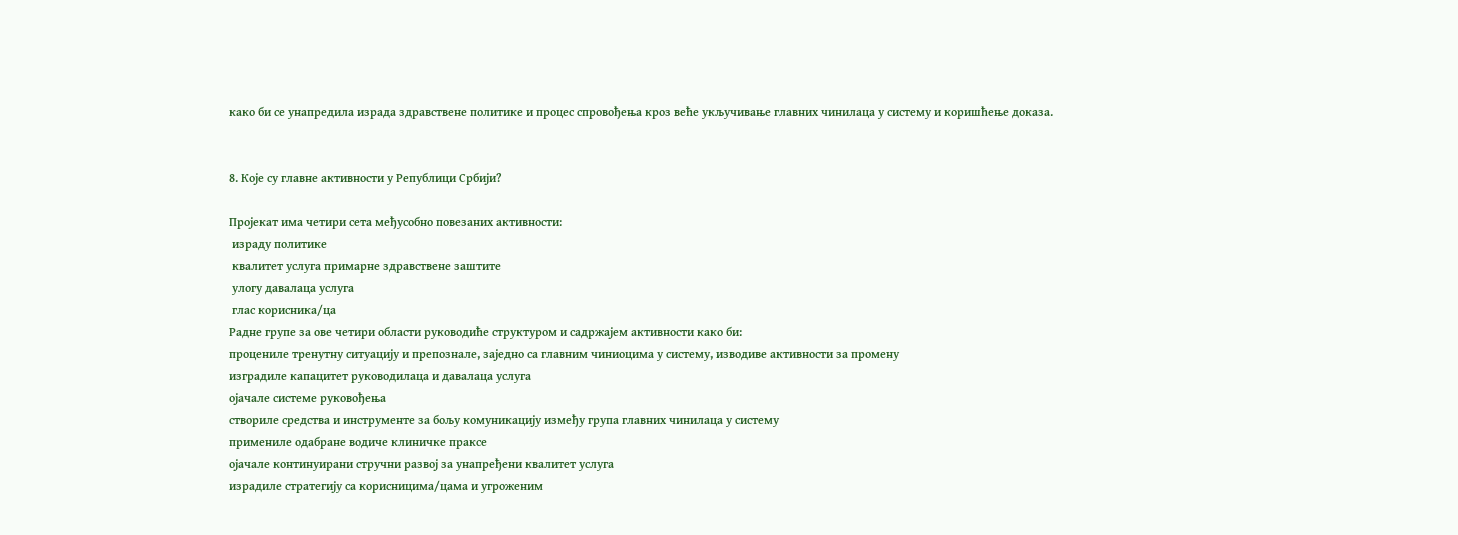како би се унапредила израда здравствене политике и процес спровођења кроз веће укључивање главних чинилаца у систему и коришћење доказа.


8. Које су главне активности у Републици Србији?

Пројекат има четири сета међусобно повезаних активности:
 израду политике
 квалитет услуга примарне здравствене заштите
 улогу давалаца услуга
 глас корисника/ца
Радне групе за ове четири области руководиће структуром и садржајем активности како би:
процениле тренутну ситуацију и препознале, заједно са главним чиниоцима у систему, изводиве активности за промену
изградиле капацитет руководилаца и давалаца услуга
ојачале системе руковођења
створиле средства и инструменте за бољу комуникацију између група главних чинилаца у систему
примениле одабране водиче клиничке праксе
ојачале континуирани стручни развој за унапређени квалитет услуга
израдиле стратегију са корисницима/цама и угроженим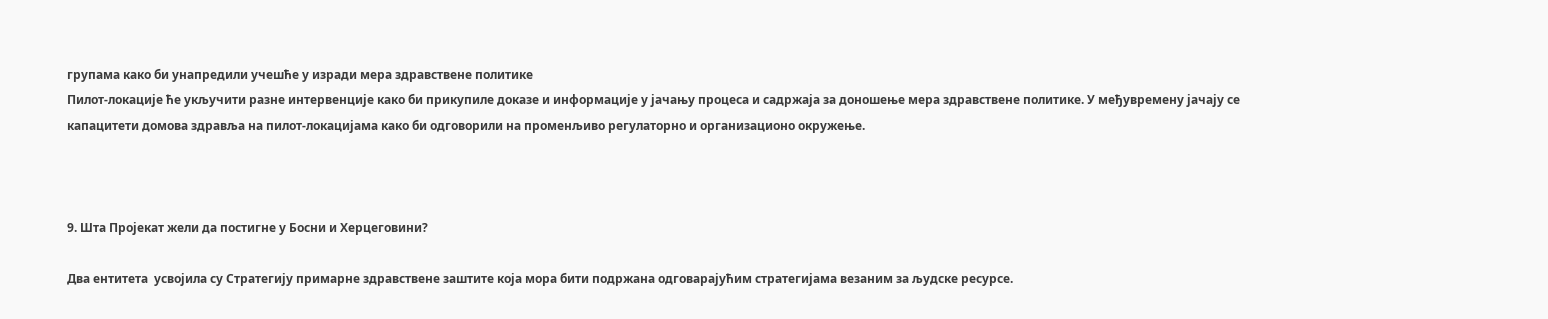групама како би унапредили учешће у изради мера здравствене политике
Пилот-локације ће укључити разне интервенције како би прикупиле доказе и информације у јачању процеса и садржаја за доношење мера здравствене политике. У међувремену јачају се капацитети домова здравља на пилот-локацијама како би одговорили на променљиво регулаторно и организационо окружење.



9. Шта Пројекат жели да постигне у Босни и Херцеговини?

Два ентитета  усвојила су Стратегију примарне здравствене заштите која мора бити подржана одговарајућим стратегијама везаним за људске ресурсе.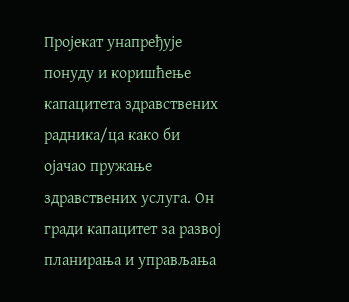Пројекат унапређује понуду и коришћење капацитета здравствених радника/ца како би ојачао пружање здравствених услуга. Он гради капацитет за развој планирања и управљања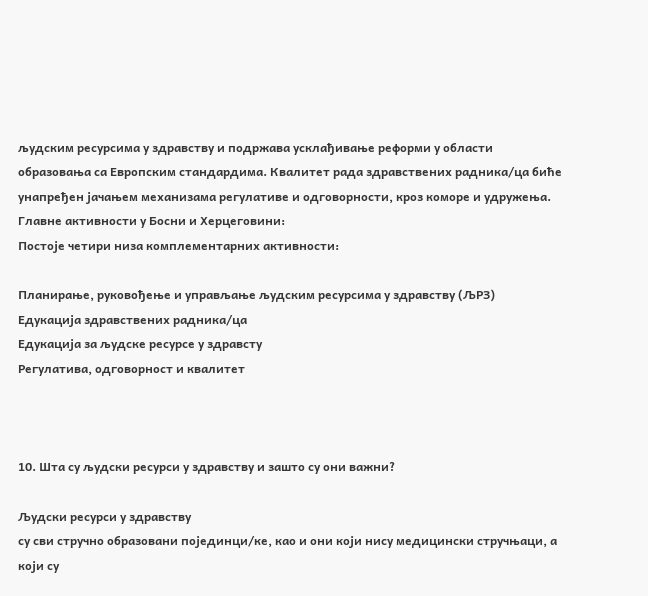људским ресурсима у здравству и подржава усклађивање реформи у области образовања са Европским стандардима. Квалитет рада здравствених радника/ца биће унапређен јачањем механизама регулативе и одговорности, кроз коморе и удружења.
Главне активности у Босни и Херцеговини:
Постоје четири низа комплементарних активности:

Планирање, руковођење и управљање људским ресурсима у здравству (ЉРЗ)
Едукација здравствених радника/ца
Едукација за људске ресурсе у здравсту
Регулатива, одговорност и квалитет



10. Шта су људски ресурси у здравству и зашто су они важни?

Људски ресурси у здравству
су сви стручно образовани појединци/ке, као и они који нису медицински стручњаци, а који су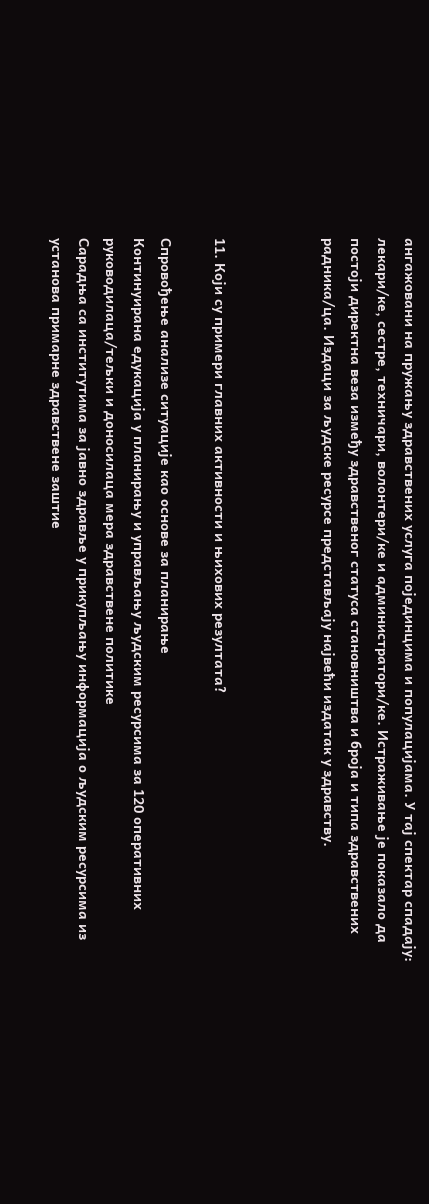ангажовани на пружању здравствених услуга појединцима и популацијама. У тај спектар спадају: лекари/ке, сестре, техничари, волонтери/ке и администратори/ке. Истраживање је показало да постоји директна веза између здравственог статуса становништва и броја и типа здравствених радника/ца. Издаци за људске ресурсе представљају највећи издатак у здравству.



11. Који су примери главних активности и њихових резултата?

Спровођење анализе ситуације као основе за планирање
Континуирана едукација у планирању и управљању људским ресурсима за 120 оперативних руководилаца/тељки и доносилаца мера здравствене политике
Сарадња са институтима за јавно здравље у прикупљању информација о људским ресурсима из установа примарне здравствене заштие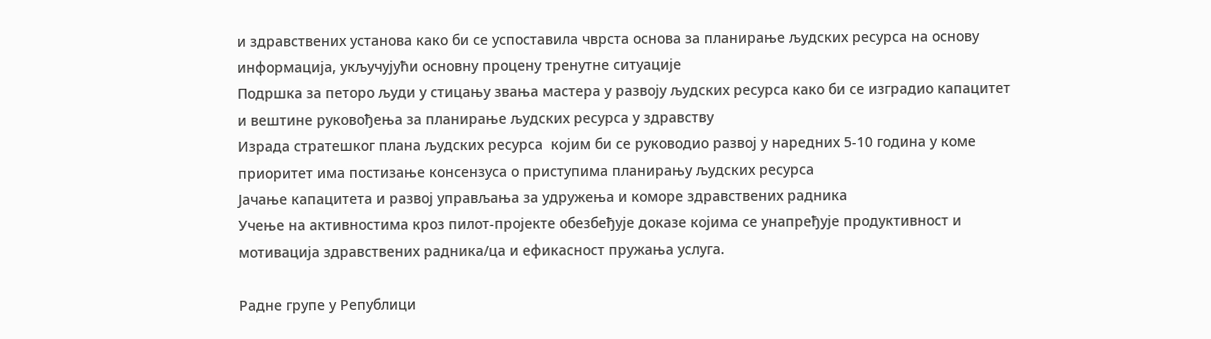и здравствених установа како би се успоставила чврста основа за планирање људских ресурса на основу информација, укључујући основну процену тренутне ситуације
Подршка за петоро људи у стицању звања мастера у развоју људских ресурса како би се изградио капацитет и вештине руковођења за планирање људских ресурса у здравству
Израда стратешког плана људских ресурса  којим би се руководио развој у наредних 5-10 година у коме приоритет има постизање консензуса о приступима планирању људских ресурса
Јачање капацитета и развој управљања за удружења и коморе здравствених радника
Учење на активностима кроз пилот-пројекте обезбеђује доказе којима се унапређује продуктивност и мотивација здравствених радника/ца и ефикасност пружања услуга.

Радне групе у Републици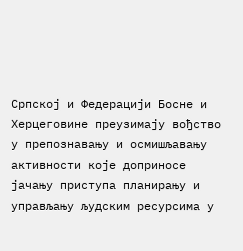Српској и Федерацији Босне и Херцеговине преузимају вођство у препознавању и осмишљавању активности које доприносе јачању приступа планирању и управљању људским ресурсима у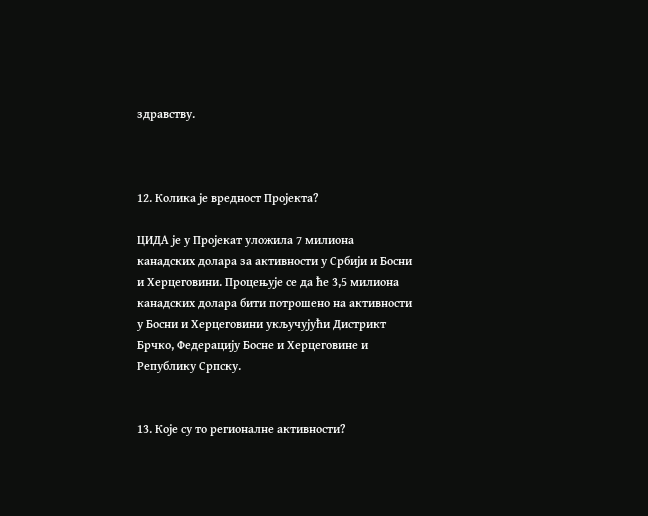здравству.



12. Колика је вредност Пројекта?

ЦИДА је у Пројекат уложила 7 милиона канадских долара за активности у Србији и Босни и Херцеговини. Процењује се да ће 3,5 милиона канадских долара бити потрошено на активности у Босни и Херцеговини укључујући Дистрикт Брчко, Федерацију Босне и Херцеговине и Републику Српску.


13. Које су то регионалне активности?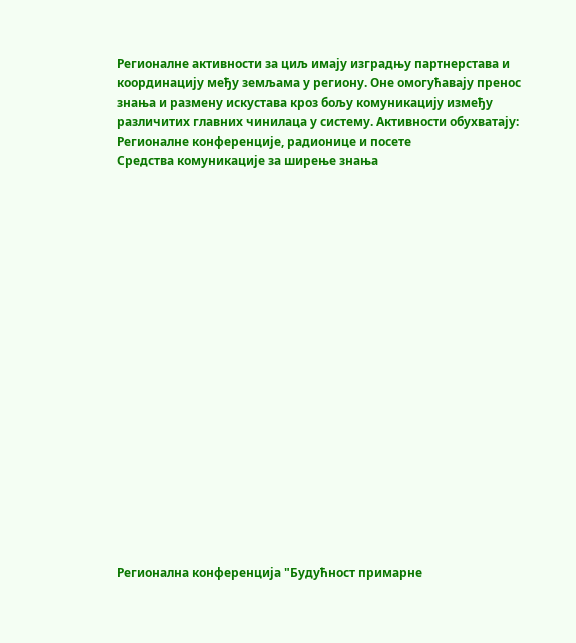Регионалне активности за циљ имају изградњу партнерстава и координацију међу земљама у региону. Оне омогућавају пренос знања и размену искустава кроз бољу комуникацију између различитих главних чинилаца у систему. Активности обухватају:
Регионалне конференције, радионице и посете
Средства комуникације за ширење знања




















Регионална конференција "Будућност примарне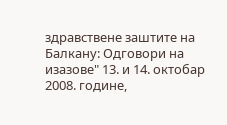здравствене заштите на Балкану: Одговори на изазове" 13. и 14. октобар 2008. године,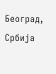Београд, Србија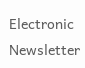Electronic Newsletter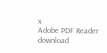x
Adobe PDF Reader download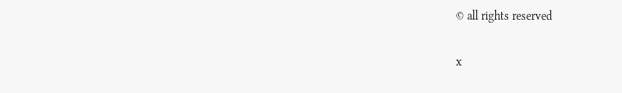© all rights reserved

x